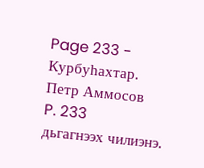Page 233 - Курбуһахтар. Петр Аммосов
P. 233
дьгагнээх чилиэнэ.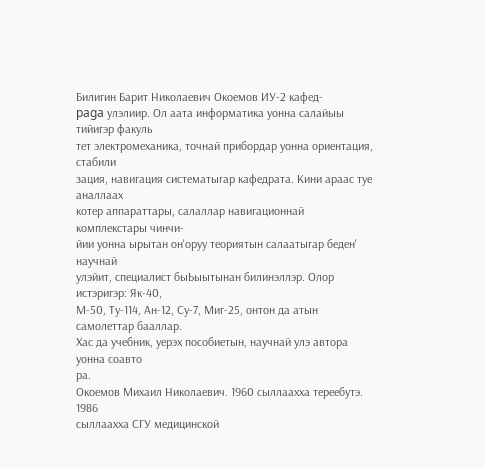Билигин Барит Николаевич Окоемов ИУ-2 кафед-
paga улэлиир. Ол аата информатика уонна салайыы тийигэр факуль
тет электромеханика, точнай прибордар уонна ориентация, стабили
зация, навигация систематыгар кафедрата. Кини араас туе аналлаах
котер аппараттары, салаллар навигационнай комплекстары чинчи-
йии уонна ырытан он'оруу теориятын салаатыгар беден' научнай
улэйит, специалист быЬыытынан билинэллэр. Олор истэригэр: Як-40,
М-50, Ту-114, Ан-12, Су-7, Миг-25, онтон да атын самолеттар бааллар.
Хас да учебник, уерэх пособиетын, научнай улэ автора уонна соавто
ра.
Окоемов Михаил Николаевич. 1960 сыллаахха тереебутэ. 1986
сыллаахха СГУ медицинской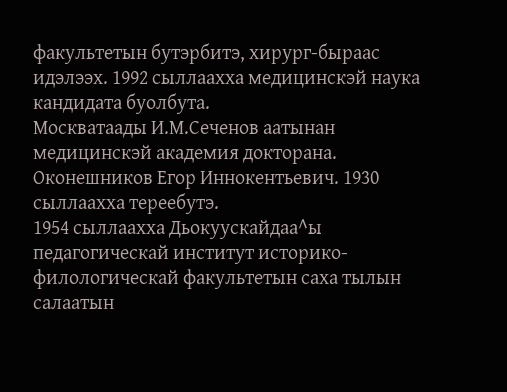факультетын бутэрбитэ, хирург-быраас
идэлээх. 1992 сыллаахха медицинскэй наука кандидата буолбута.
Москватаады И.М.Сеченов аатынан медицинскэй академия докторана.
Оконешников Егор Иннокентьевич. 1930 сыллаахха тереебутэ.
1954 сыллаахха Дьокуускайдаа^ы педагогическай институт историко-
филологическай факультетын саха тылын салаатын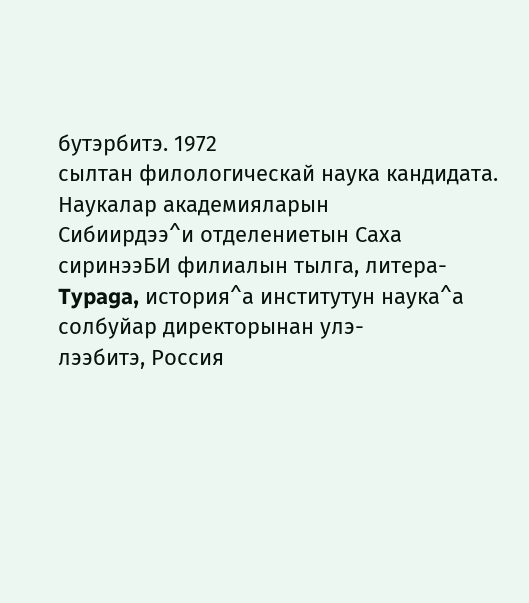бутэрбитэ. 1972
сылтан филологическай наука кандидата. Наукалар академияларын
Сибиирдээ^и отделениетын Саха сиринээБИ филиалын тылга, литера-
Typaga, история^а институтун наука^а солбуйар директорынан улэ-
лээбитэ, Россия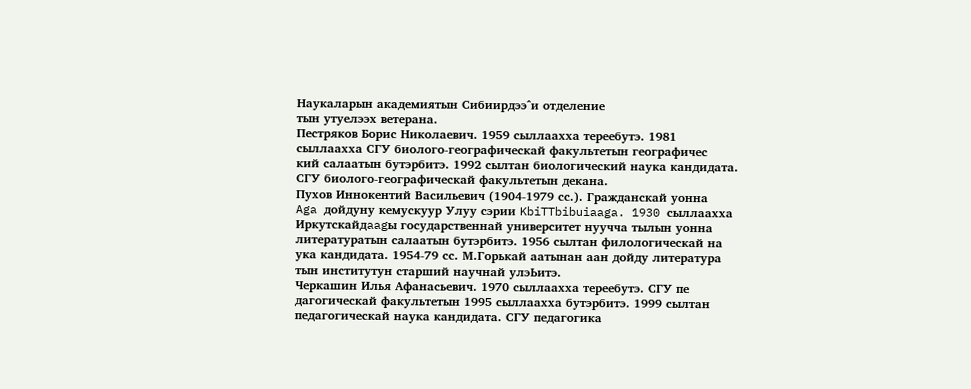Наукаларын академиятын Сибиирдээ^и отделение
тын утуелээх ветерана.
Пестряков Борис Николаевич. 1959 сыллаахха тереебутэ. 1981
сыллаахха СГУ биолого-географическай факультетын географичес
кий салаатын бутэрбитэ. 1992 сылтан биологический наука кандидата.
СГУ биолого-географическай факультетын декана.
Пухов Иннокентий Васильевич (1904-1979 сс.). Гражданскай уонна
Aga дойдуну кемускуур Улуу сэрии KbiTTbibuiaaga. 1930 сыллаахха
Иpкyтcкaйдaagы государственнай университет нуучча тылын уонна
литературатын салаатын бутэрбитэ. 1956 сылтан филологическай на
ука кандидата. 1954-79 сс. М.Горькай аатынан аан дойду литература
тын институтун старший научнай улэЬитэ.
Черкашин Илья Афанасьевич. 1970 сыллаахха тереебутэ. СГУ пе
дагогическай факультетын 1995 сыллаахха бутэрбитэ. 1999 сылтан
педагогическай наука кандидата. СГУ педагогика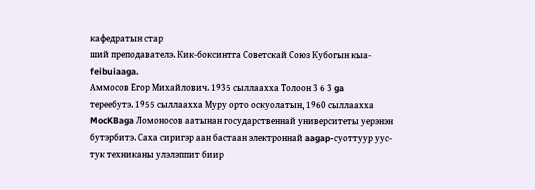кафедратын стар
ший преподавателэ. Кик-боксинтга Советскай Союз Кубогын кыа-
feibuiaaga.
Аммосов Егор Михайлович. 1935 сыллаахха Толоон 3 6 3 ga
тереебутэ. 1955 сыллаахха Муру орто оскуолатын, 1960 сыллаахха
MocKBaga Ломоносов аатынан государственнай университеты уерэнэн
бутэрбитэ. Саха сиригэр аан бастаан электроннай aagap-суоттуур уус-
тук техниканы улэлэппит биир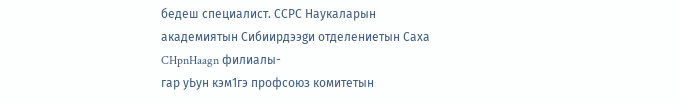бедеш специалист. ССРС Наукаларын
академиятын Cибииpдээgи отделениетын Саха CHpnHaagn филиалы-
гар уЬун кэм1гэ профсоюз комитетын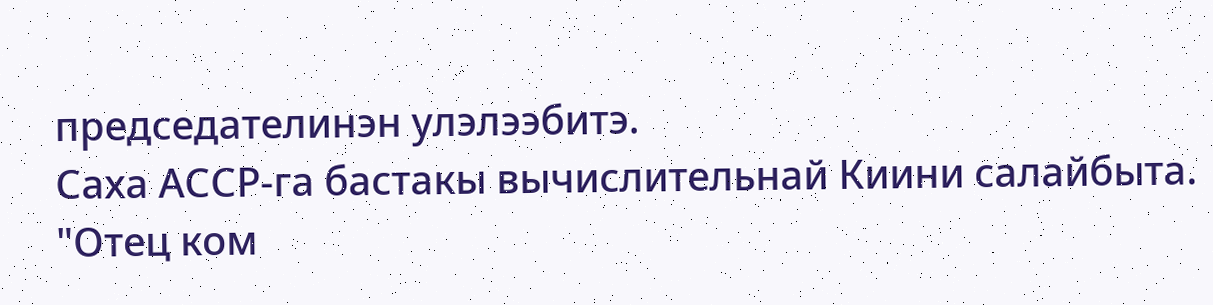председателинэн улэлээбитэ.
Саха АССР-га бастакы вычислительнай Киини салайбыта. "Отец ком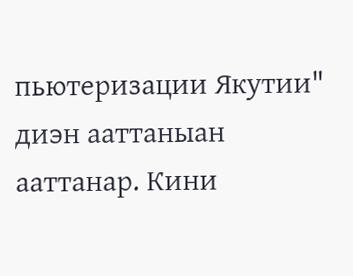пьютеризации Якутии" диэн ааттаныан ааттанар. Кини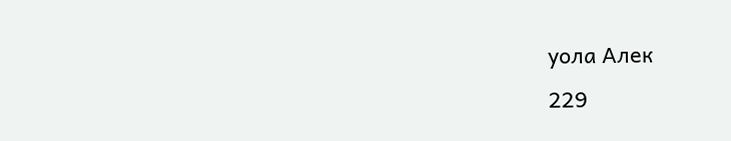уола Алек
229